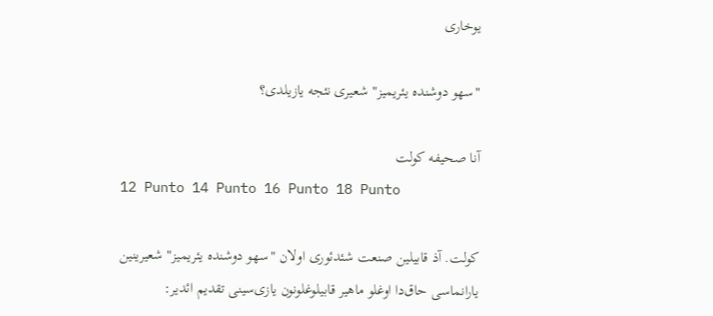یوخاری

"سهو دوشنده یئریمیز" شعیری نئجه یازیلدی؟

آنا صحیفه کولت
12 Punto 14 Punto 16 Punto 18 Punto

کولت. آذ قابیلین صنعت شئدئوری اولان "سهو دوشنده یئریمیز" شعیرینین یارانماسی حاق‌دا اوغلو ماهیر قابیلوغلونون یازی‌سینی تقدیم ائدیر: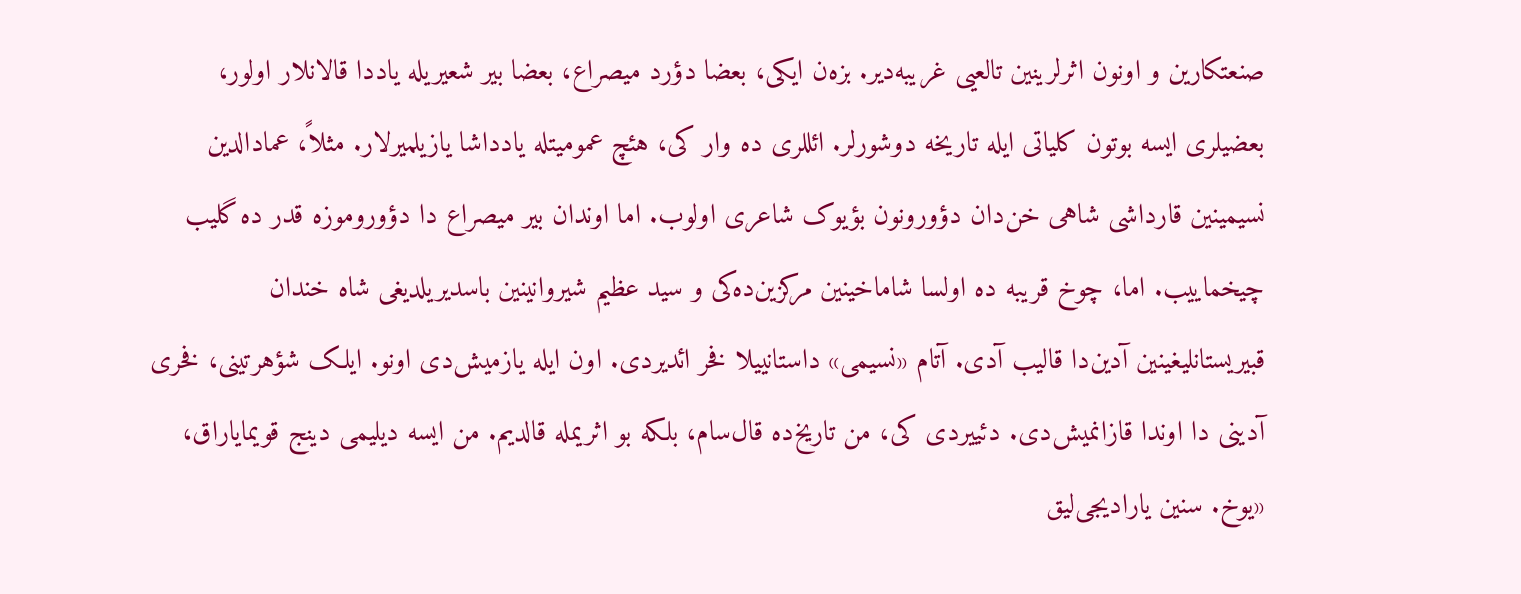صنعتکارین و اونون اثرلرینین تالعیی غریبه‌دیر. بزه‌ن ایکی، بعضا دؤرد میصراع، بعضا بیر شعیریله یاددا قالانلار اولور، بعضیلری ایسه بوتون کلیاتی ایله تاریخه دوشورلر. ائللری ده وار کی، هئچ عمومیتله یادداشا یازیلمیرلار. مثلاً، عمادالدین نسیمینین قارداشی شاهی خن‌دان دؤورونون بؤیوک شاعری اولوب. اما اوندان بیر میصراع دا دؤوروموزه قدر ده گلیب چیخماییب. اما، چوخ قریبه ده اولسا شاماخینین مرکزین‌ده‌کی و سید عظیم شیروانینین باسدیریلدیغی شاه خندان قبیریستانلیغینین آدین‌دا قالیب آدی. آتام «نسیمی» داستانییلا فخر ائدیردی. اون ایله یازمیش‌دی اونو. ایلک شؤهرتینی، فخری آدینی دا اوندا قازانمیش‌دی. دئییردی کی، من تاریخ‌ده قال‌سام، بلکه بو اثریمله قالدیم. من ایسه دیلیمی دینج قویمایاراق، «یوخ. سنین یارادیجی‌لیق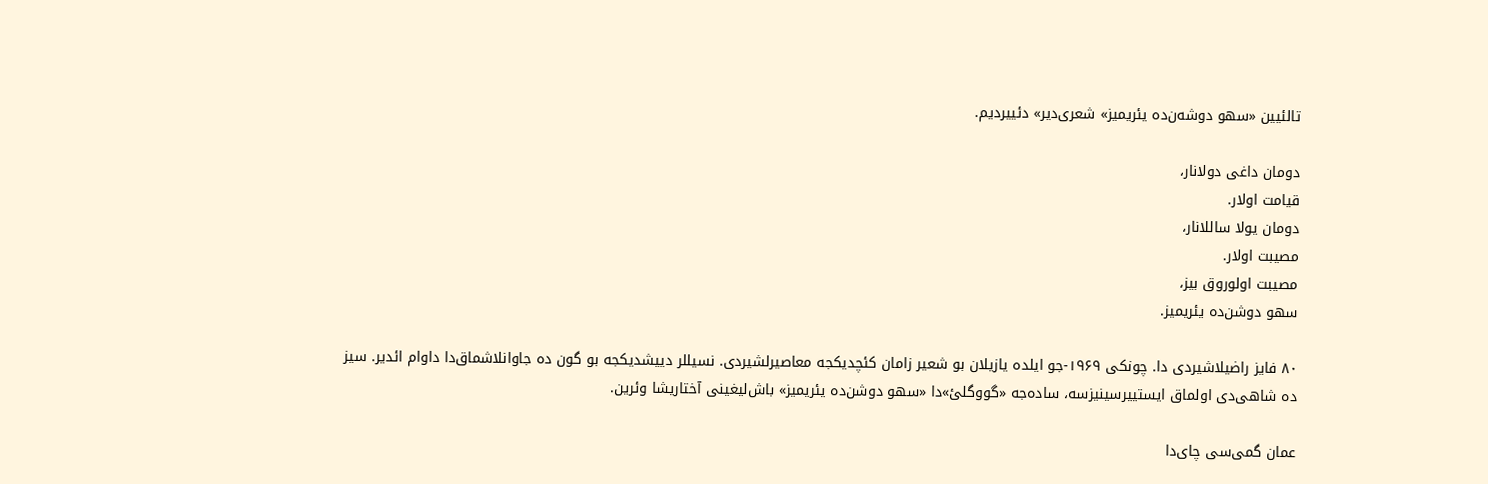تالئیین «سهو دوشه‌ن‌ده یئریمیز» شعری‌دیر» دئییردیم.

دومان داغی دولانار،
قیامت اولار.
دومان یولا ساللانار،
مصیبت اولار.
مصیبت اولوروق بیز،
سهو دوشن‌ده یئریمیز.

۸۰ فایز راضیلاشیردی دا. چونکی ۱۹۶۹-جو ایلده یازیلان بو شعیر زامان کئچدیکجه معاصیرلشیردی. نسیللر دییشدیکجه بو گون ده جاوانلاشماق‌دا داوام ائدیر. سیز ده شاهی‌دی اولماق ایستییرسینیزسه، ساده‌جه «گووگلئ»دا «سهو دوشن‌ده یئریمیز» باش‌لیغینی آختاریشا وئرین.

عمان گمی‌سی چای‌دا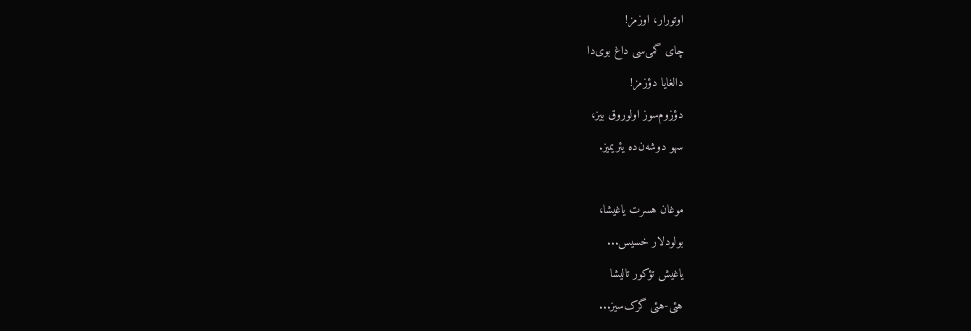اوتورار، اوزمز!
چای گمی‌سی داغ بوی‌دا
دالغایا دؤزمز!
دؤزوم‌سوز اولوروق بیز،
سهو دوشه‌ن‌ده یئریمیز.

موغان هسرت یاغیشا،
بولودلار خسیس...
یاغیش تؤکور تالیشا
هئی-هئی گرک‌سیز...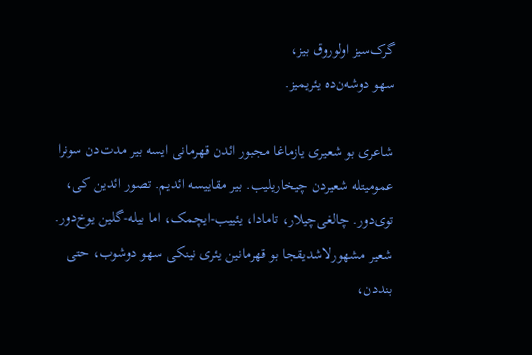گرک‌سیز اولوروق بیز،
سهو دوشه‌ن‌ده یئریمیز.

شاعری بو شعیری یازماغا مجبور ائد‌ن قهر‌مانی ایسه بیر مدت‌دن سونرا عمومیتله شعیردن چیخاریلیب. بیر مقاییسه ائدیم. تصور ائدین کی، توی‌دور. چالغی‌چیلار، تامادا، یئییب-ایچمک، اما بیله-گلین یوخ‌دور. شعیر مشهورلاشدیقجا بو قهرمانین یئری نینکی سهو دوشوب، حتی بنددن،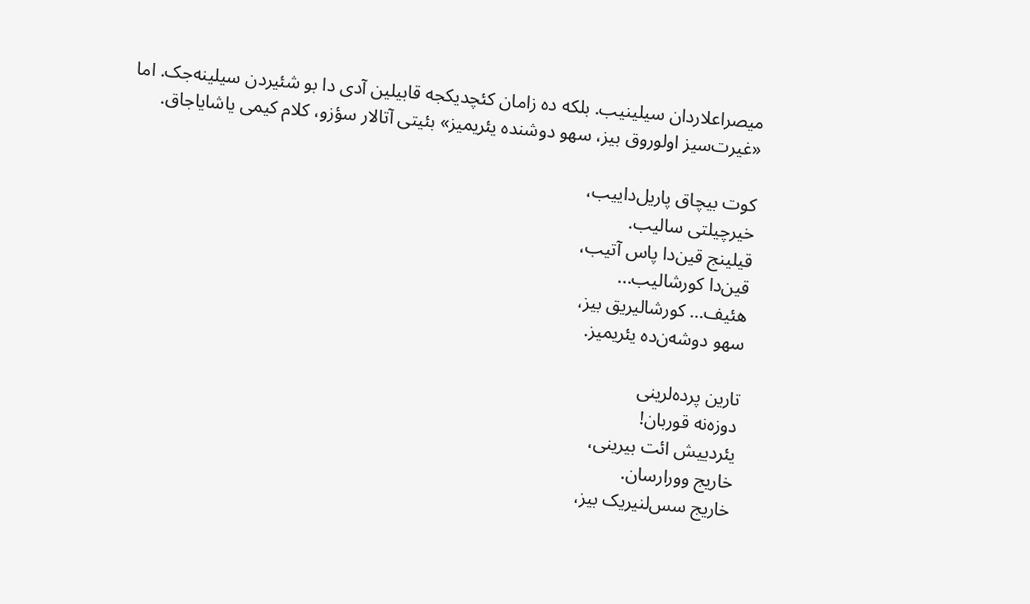میصراعلاردان سیلینیب. بلکه ده زامان کئچدیکجه قابیلین آدی دا بو شئیردن سیلینه‌جک. اما «غیرت‌سیز اولوروق بیز، سهو دوشنده یئریمیز» بئیتی آتالار سؤزو، کلام کیمی یاشایاجاق.

کوت بیچاق پاریل‌داییب،
خیرچیلتی سالیب.
قیلینج قین‌دا پاس آتیب،
قین‌دا کورشالیب...
هئیف… کورشالیریق بیز،
سهو دوشه‌ن‌ده یئریمیز.

تارین پرده‌لرینی
دوزه‌نه قوربان!
یئردییش ائت بیرینی،
خاریج وورارسان.
خاریج سس‌لنیریک بیز،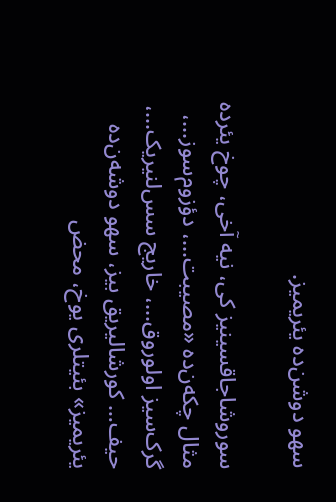سهو دوشن‌ده یئریمیز.

سوروشاجاقسینیز کی، نیه آخی، چوخ یئرده مثال چکه‌ن‌ده «مصیبت...، دؤزوم‌سوز...، گرک‌سیز اولوروق...، خاریج سس‌لنیریک...، حیف… کورشالیریق بیز، سهو دوشه‌ن‌ده یئریمیز» بئیتلری یوخ، محض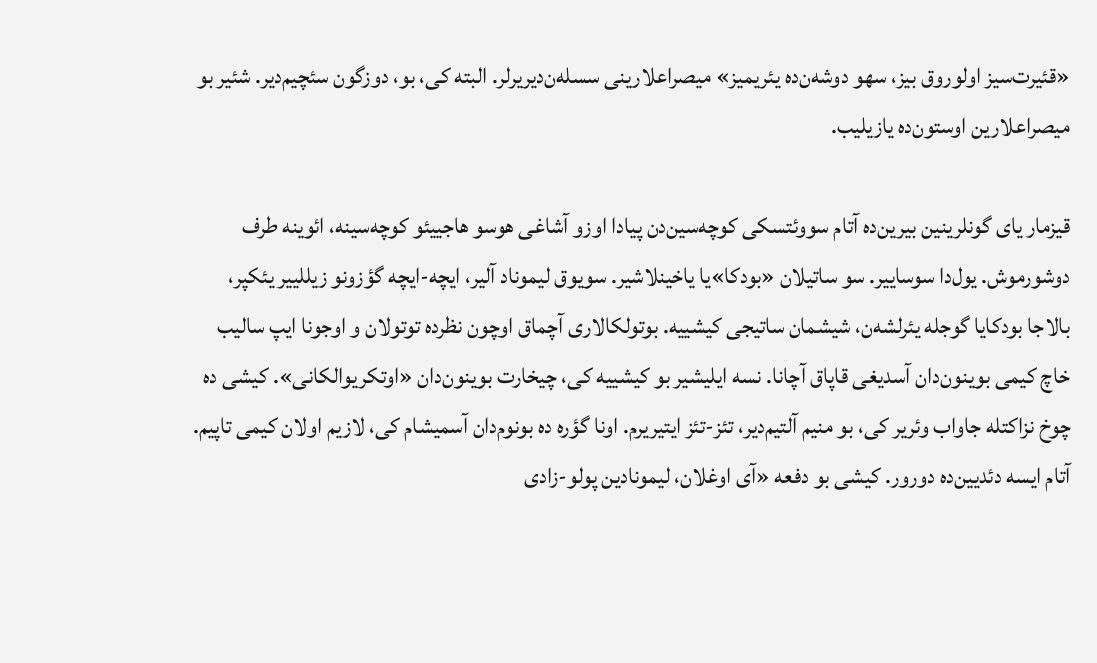«قئیرت‌سیز اولوروق بیز، سهو دوشه‌ن‌ده یئریمیز» میصراعلارینی سسله‌ن‌دیریرلر. البته کی، بو، دوزگون سئچیم‌دیر. شئیر بو میصراعلارین اوستون‌ده یازیلیب.

قیزمار یای گونلرینین بیرین‌ده آتام سووئتسکی کوچه‌سین‌دن پیادا اوزو آشاغی هوسو هاجییئو کوچه‌سینه، ائوینه طرف دوشورموش. یول‌دا سوساییر. سو ساتیلان «بودکا»یا یاخینلاشیر. سویوق لیموناد آلیر، ایچه-ایچه گؤزونو زیللییر یئکپر، بالاجا بودکایا گوجله یئرلشه‌ن، شیشمان ساتیجی کیشییه. بوتولکالاری آچماق اوچون نظرده توتولان و اوجونا ایپ سالیب خاچ کیمی بوینون‌دان آسدیغی قاپاق آچانا. نسه ایلیشیر بو کیشییه کی، چیخارت بوینون‌دان «اوتکریوالکانی». کیشی ده چوخ نزاکتله جاواب وئریر کی، بو منیم آلتیم‌دیر، تئز-تئز ایتیریرم. اونا گؤره ده بونوم‌دان آسمیشام کی، لازیم اولان کیمی تاپیم. آتام ایسه دئدیین‌ده دورور. کیشی بو دفعه «آی اوغلان، لیمونادین پولو-زادی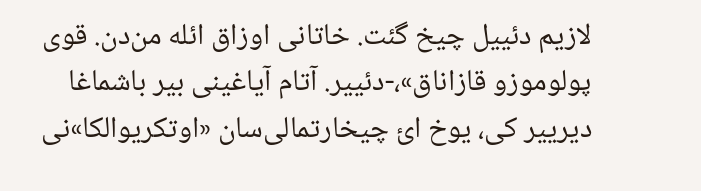لازیم دئییل چیخ گئت. خاتانی اوزاق ائله من‌دن. قوی پولوموزو قازاناق»،-دئییر. آتام آیاغینی بیر باشماغا دیرییر کی، یوخ ائ چیخارتمالی‌سان «اوتکریوالکا»نی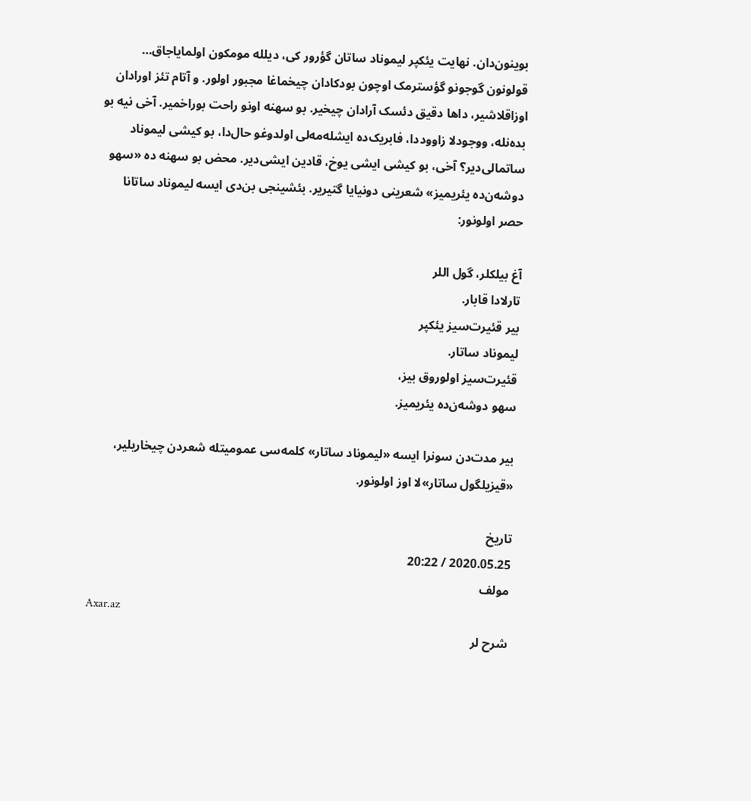بوینون‌دان. نهایت یئکپر لیموناد ساتان گؤرور کی، دیلله مومکون اولمایاجاق… قولونون گوجونو گؤسترمک اوچون بودکادان چیخماغا مجبور اولور. و آتام تئز اورادان اوزاقلاشیر، داها دقیق دئسک آرادان چیخیر. بو سهنه اونو راحت بوراخمیر. آخی نیه بو بده‌نله، ووجودلا زاووددا، فابریک‌ده ایشله‌مه‌لی اولدوغو حال‌دا، بو کیشی لیموناد ساتمالی‌دیر؟ آخی، بو کیشی ایشی یوخ، قادین ایشی‌دیر. محض بو سهنه ده «سهو دوشه‌ن‌ده یئریمیز» شعرینی دونیایا گتیریر. بئشینجی بن‌دی ایسه لیموناد ساتانا حصر اولونور:

آغ بیلکلر، گول اللر
تارلادا قابار.
بیر قئیرت‌سیز یئکپر
لیموناد ساتار.
قئیرت‌سیز اولوروق بیز،
سهو دوشه‌ن‌ده یئریمیز.

بیر مدت‌دن سونرا ایسه «لیموناد ساتار» کلمه‌سی عمومیتله شعردن چیخاریلیر، «قیزیلگول ساتار»لا اوز اولونور.

تاریخ
2020.05.25 / 20:22
مولف
Axar.az
شرح لر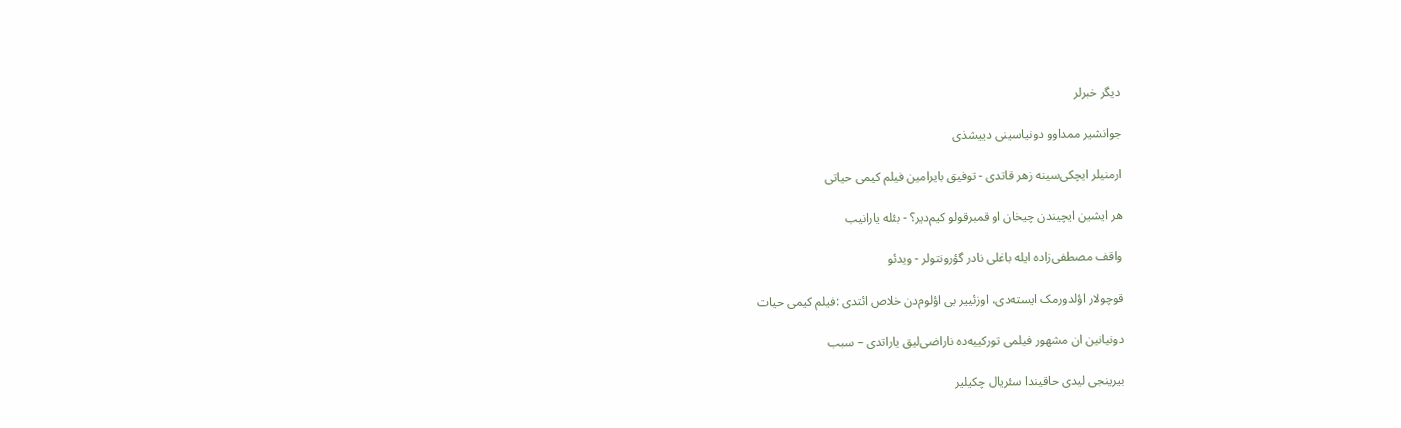دیگر خبرلر

جوانشیر ممداوو دونیاسینی دییشذی

ارمنیلر ایچکی‌سینه زهر قاتدی - توفیق بایرامین فیلم کیمی حیاتی

هر ایشین ایچیندن چیخان او قمبرقولو کیم‌دیر؟ - بئله یارانیب

واقف مصطفی‌زاده ایله باغلی نادر گؤرونتولر - ویدئو

قوچولار اؤلدورمک ایسته‌دی، اوزئییر بی اؤلوم‌دن خلاص ائتدی :فیلم کیمی حیات

دونیانین ان مشهور فیلمی تورکییه‌ده ناراضی‌لیق یاراتدی – سبب

بیرینجی لیدی حاقیندا سئریال چکیلیر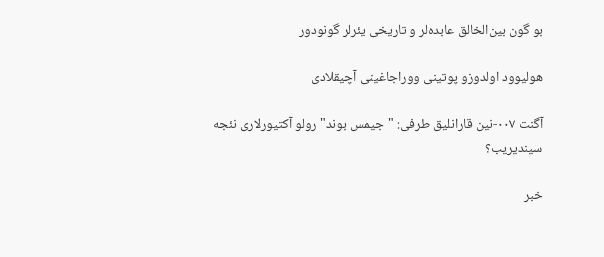بو گون بین‌الخالق عابده‌لر و تاریخی یئرلر گونودور

هولیوود اولدوزو پوتینی ووراجاغینی آچیقلادی

آگنت ۰۰۷-نین قارانلیق طرفی: "جیمس بوند" رولو آکتیورلاری نئجه سیندیریب؟

خبر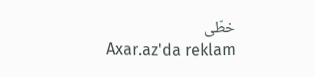خطّی
Axar.az'da reklam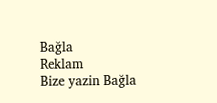Bağla
Reklam
Bize yazin Bağla